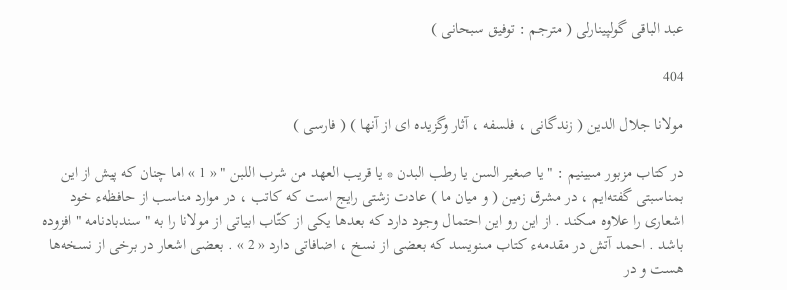عبد الباقى گولپينارلى ( مترجم : توفيق سبحانى )

404

مولانا جلال الدين ( زندگانى ، فلسفه ، آثار وگزيده اى از آنها ) ( فارسى )

در كتاب مزبور مىبينيم : " يا صغير السن يا رطب البدن * يا قريب العهد من شرب اللبن " « 1 » اما چنان كه پيش از اين بمناسبتى گفته‌ايم ، در مشرق زمين ( و ميان ما ) عادت زشتى رايج است كه كاتب ، در موارد مناسب از حافظهء خود اشعارى را علاوه مىكند . از اين رو اين احتمال وجود دارد كه بعدها يكى از كتّاب ابياتى از مولانا را به " سندبادنامه " افزوده باشد . احمد آتش در مقدمهء كتاب مىنويسد كه بعضى از نسخ ، اضافاتى دارد « 2 » . بعضى اشعار در برخى از نسخه‌ها هست و در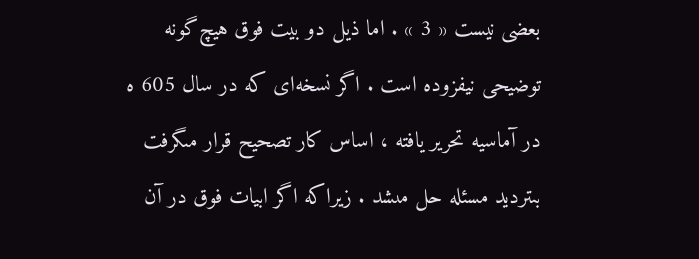بعضى نيست « 3 » . اما ذيل دو بيت فوق هيچ‌گونه توضيحى نيفزوده است . اگر نسخه‌اى كه در سال 605 ه در آماسيه تحرير يافته ، اساس كار تصحيح قرار مىگرفت بىترديد مسئله حل مىشد . زيراكه اگر ابيات فوق در آن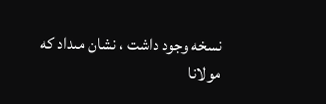نسخه وجود داشت ، نشان مىداد كه مولانا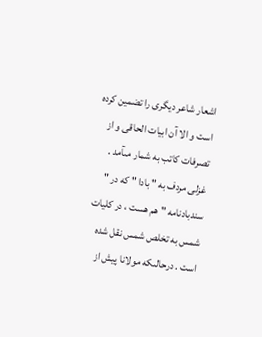اشعار شاعر ديگرى را تضمين كرده است و الا آن ابيات الحاقى و از تصرفات كاتب به شمار مىآمد . غزلى مردف به " بادا " كه در " سندبادنامه " هم هست ، در كليات شمس به تخلص شمس نقل شده است . درحالىكه مولانا پيش از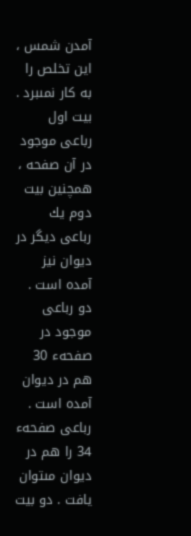آمدن شمس ، اين تخلص را به كار نمىبرد . بيت اول رباعى موجود در آن صفحه ، همچنين بيت دوم يك رباعى ديگر در ديوان نيز آمده است . دو رباعى موجود در صفحهء 30 هم در ديوان آمده است . رباعى صفحهء 34 را هم در ديوان مىتوان يافت . دو بيت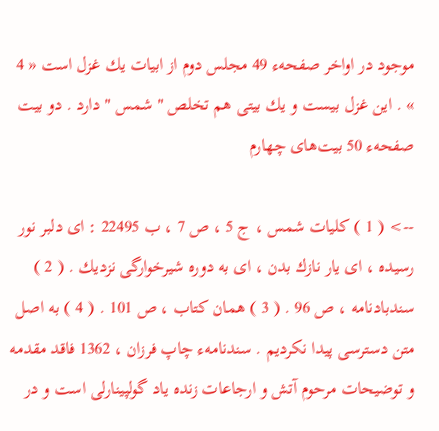موجود در اواخر صفحهء 49 مجلس دوم از ابيات يك غزل است « 4 » . اين غزل بيست و يك بيتى هم تخلص " شمس " دارد . دو بيت صفحهء 50 بيت‌هاى چهارم

--> ( 1 ) كليات شمس ، ج 5 ، ص 7 ، ب 22495 : اى دلبر نور رسيده ، اى يار نازك بدن ، اى به دوره شيرخوارگى نزديك . ( 2 ) سندبادنامه ، ص 96 . ( 3 ) همان كتاب ، ص 101 . ( 4 ) به اصل متن دسترسى پيدا نكرديم . سندنامهء چاپ فرزان ، 1362 فاقد مقدمه و توضيحات مرحوم آتش و ارجاعات زنده ياد گولپينارلى است و در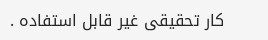كار تحقيقى غير قابل استفاده .